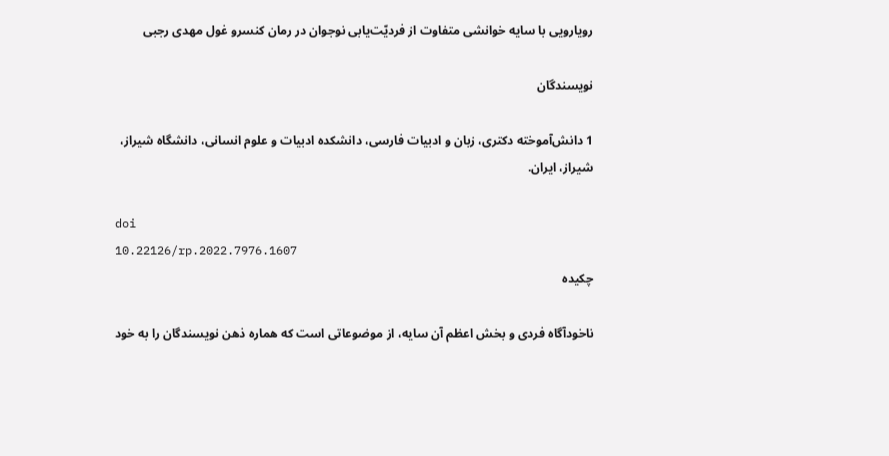رویارویی با سایه خوانشی متفاوت از فردیّت‌یابی نوجوان در رمان کنسرو غول مهدی رجبی

نویسندگان

1 دانش‌آموخته دکتری، زبان و ادبیات فارسی، دانشکده ادبیات و علوم انسانی، دانشگاه شیراز، شیراز، ایران.

doi
10.22126/rp.2022.7976.1607
چکیده

ناخودآگاه فردی و بخش اعظم آن سایه، از موضوعاتی است که هماره ذهن نویسندگان را به خود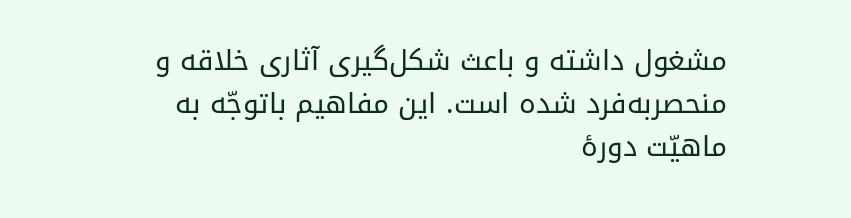مشغول داشته و باعث شکل‌گیری آثاری خلاقه و منحصربه‌فرد شده است. این مفاهیم با‌توجّه ‌به ماهیّت دورۀ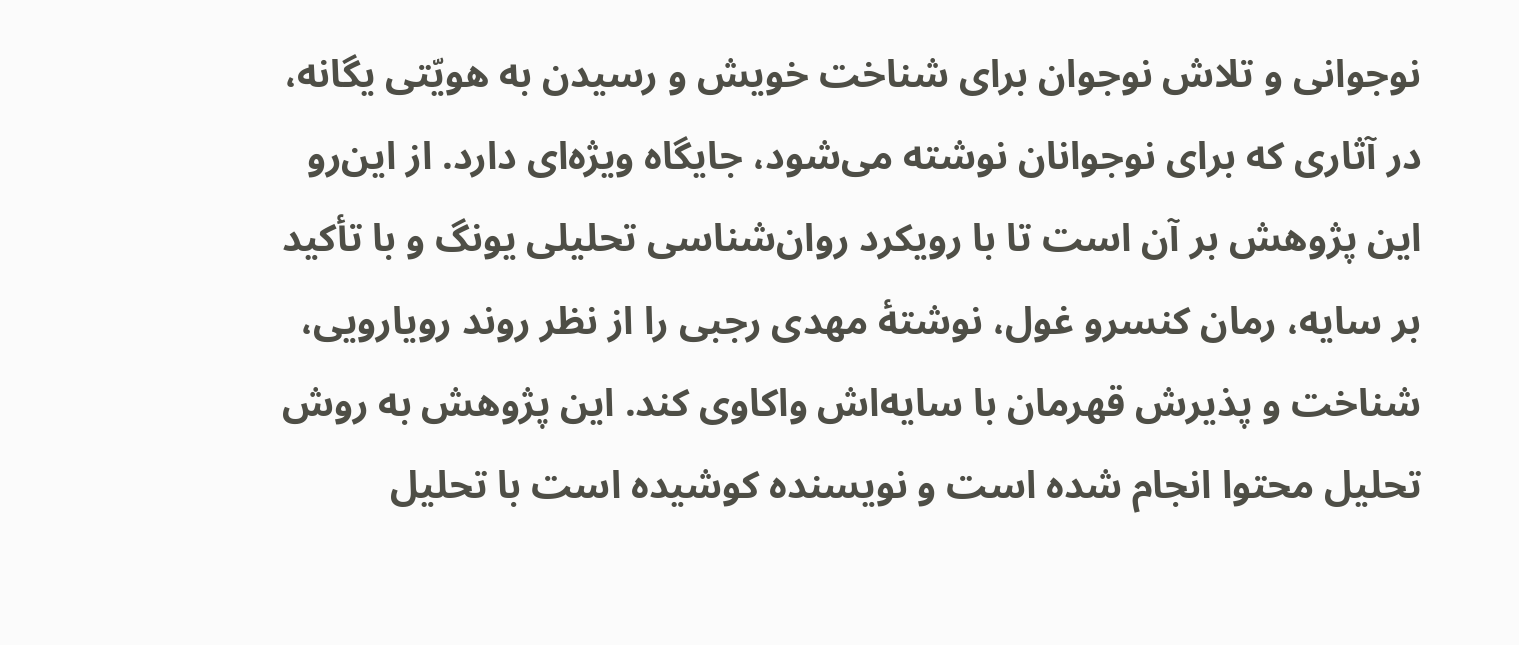نوجوانی و تلاش نوجوان برای شناخت خویش و رسیدن به هویّتی یگانه،  در آثاری که برای نوجوانان نوشته می‌شود، جایگاه ویژه‌ای دارد. از این‌رو این پژوهش بر آن است تا با رویکرد روان‌شناسی تحلیلی یونگ و با تأکید بر سایه، رمان کنسرو غول، نوشتۀ مهدی رجبی را از نظر روند رویارویی، شناخت و پذیرش قهرمان با سایه‌اش واکاوی کند. این پژوهش به روش تحلیل محتوا انجام شده است و نویسنده کوشیده است با تحلیل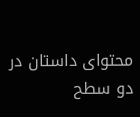محتوای داستان در دو سطح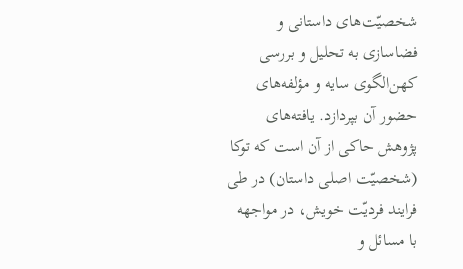شخصیّت‌های داستانی و فضاسازی به تحلیل و بررسی کهن‌الگوی سایه و مؤلفه‌های حضور آن بپردازد. یافته‌های پژوهش حاکی از آن است که توکا (شخصیّت اصلی داستان) در طی فرایند فردیّت خویش، در مواجهه با مسائل و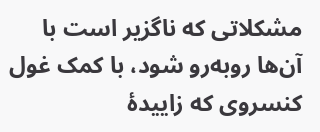مشکلاتی که ناگزیر است با آن‌ها روبه‌رو شود، با کمک غول کنسروی که زاییدۀ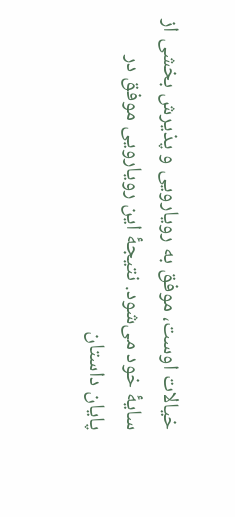خیالات اوست، موفق به رویارویی و پذیرش بخشی از سایۀ خود می‌شود. نتیجۀ این رویارویی موفق در پایان داستان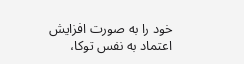خود را به صورت افزایش اعتماد به نفس توکا،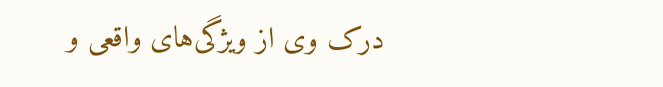درک وی از ویژگی‌های واقعی‌ و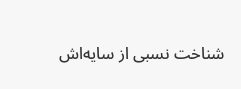شناخت نسبی‌ از سایه‌اش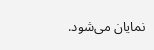نمایان می‌شود.